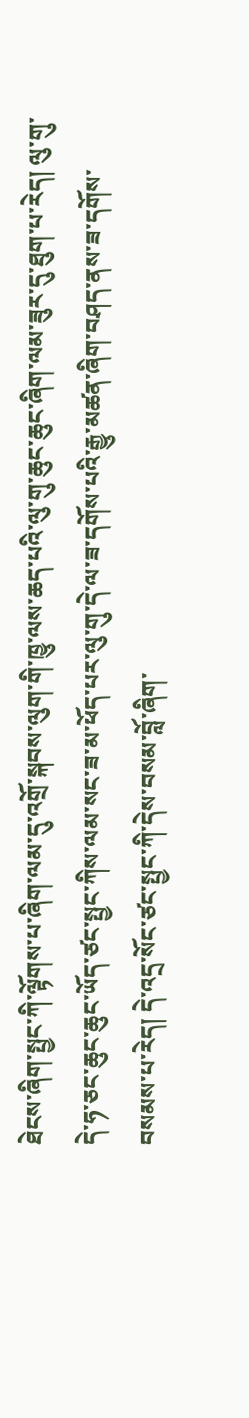ཐེངས་ཞིག་སྤྱང་ཀི་ལྟོགས་པ་ཞིག་ལམ་དུ་འགྲོ་སྐབས་ལུག་གི་ཁྱུ་ལས་ཆད་པའི་ལུ་གུ་ཆུང་ཆུང་ཞིག་ལམ་ཟུར་དུ་ཐུག་པ་རེད། ལུ་གུ་དེ་ཧ་ཅང་ཆུང་ཆུང་ཡོད་ཙང་སྤྱང་ཀིས་ལམ་སང་ཟ་མ་ཕོད་པར་ལུ་གུ་དེ་ལ་ཟ་དགོས་པའི་རྒྱུ་མཚན་ཞིག་བཤད་ནས་ཟ་དགོས་བསམས་པ་རེད། དེ་འདྲ་སོང་ཙང་སྤྱང་ཀི་དེས་བསམ་བློ་ཞིག་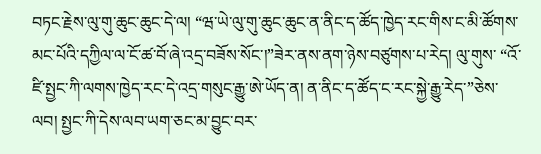བཏང་རྗེས་ལུ་གུ་ཆུང་ཆུང་དེ་ལ། “ཝ་ཡེ་ལུ་གུ་ཆུང་ཆུང་ན་ནིང་ད་ཚོད་ཁྱེད་རང་གིས་ང་མི་ཚོགས་མང་པོའི་དཀྱིལ་ལ་ངོ་ཚ་བོ་ཞེ་འདྲ་བཟོས་སོང་།”ཟེར་ནས་ནག་ཉེས་བཙུགས་པ་རེད། ལུ་གུས་ “འོ་ཛི་སྤྱང་ཀི་ལགས་ཁྱེད་རང་དེ་འདྲ་གསུང་རྒྱུ་ཨེ་ཡོད་ན། ན་ནིང་ད་ཚོད་ང་རང་སྐྱེ་རྒྱུ་རེད་”ཅེས་ལབ། སྤྱང་ཀི་དེས་ལབ་ཡག་ཅང་མ་བྱུང་བར་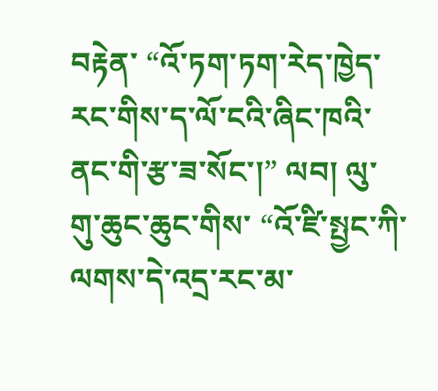བརྟེན་ “འོ་ཏག་ཏག་རེད་ཁྱེད་རང་གིས་ད་ལོ་ངའི་ཞིང་ཁའི་ནང་གི་རྩ་ཟ་སོང་།” ལབ། ལུ་གུ་ཆུང་ཆུང་གིས་ “འོ་ཛི་སྤྱང་ཀི་ལགས་དེ་འདྲ་རང་མ་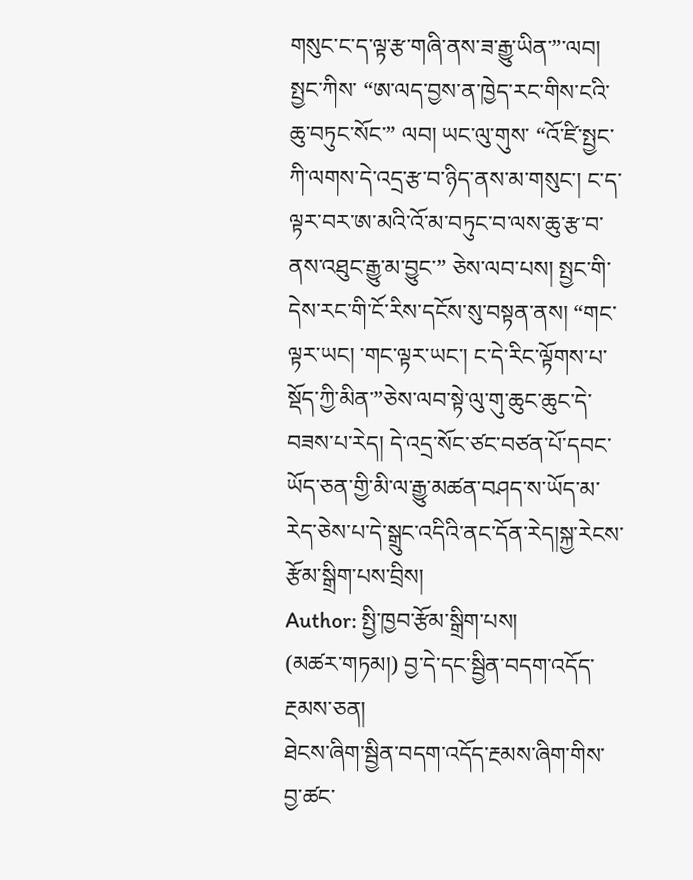གསུང་ང་ད་ལྟ་རྩ་གཞི་ནས་ཟ་རྒྱུ་ཡིན་”་ལབ། སྤྱང་ཀིས་ “ཨ་ལད་བྱས་ན་ཁྱེད་རང་གིས་ངའི་ཆུ་བཏུང་སོང་” ལབ། ཡང་ལུ་གུས་ “འོ་ཛི་སྤྱང་ཀི་ལགས་དེ་འདྲ་རྩ་བ་ཉིད་ནས་མ་གསུང་། ང་ད་ལྟར་བར་ཨ་མའི་འོ་མ་བཏུང་བ་ལས་ཆུ་རྩ་བ་ནས་འཐུང་རྒྱུ་མ་བྱུང་” ཅེས་ལབ་པས། སྤྱང་གི་དེས་རང་གི་ངོ་རིས་དངོས་སུ་བསྟན་ནས། “གང་ལྟར་ཡང། ་གང་ལྟར་ཡང་། ང་དེ་རིང་ལྟོགས་པ་སྡོད་ཀྱི་མིན་”ཅེས་ལབ་སྟེ་ལུ་གུ་ཆུང་ཆུང་དེ་བཟས་པ་རེད། དེ་འདྲ་སོང་ཙང་བཙན་པོ་དབང་ཡོད་ཅན་གྱི་མི་ལ་རྒྱུ་མཚན་བཤད་ས་ཡོད་མ་རེད་ཅེས་པ་དེ་སྒྲུང་འདིའི་ནང་དོན་རེད།སྐྱ་རེངས་རྩོམ་སྒྲིག་པས་བྲིས།
Author: སྤྱི་ཁྱབ་རྩོམ་སྒྲིག་པས།
(མཚར་གཏམ།) བྱ་དེ་དང་སྦྱིན་བདག་འདོད་རྔམས་ཅན།
ཐེངས་ཞིག་སྦྱིན་བདག་འདོད་རྔམས་ཞིག་གིས་བྱ་ཚང་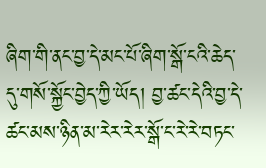ཞིག་གི་ནང་བྱ་དེ་མང་པོ་ཞིག་སྒོ་ངའི་ཆེད་དུ་གསོ་སྐྱོང་བྱེད་ཀྱི་ཡོད། བྱ་ཚང་དེའི་བྱ་དེ་ཚང་མས་ཉིན་མ་རེར་རེར་སྒོ་ང་རེ་རེ་བཏང་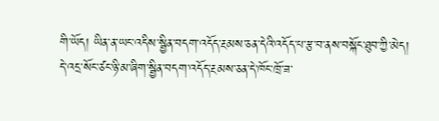གི་ཡོད། ཡིན་ན་ཡང་འདིས་སྦྱིན་བདག་འདོད་རྔམས་ཅན་དེའི་འདོད་པ་རྩ་བ་ནས་བསྐོང་ཐུབ་ཀྱི་མེད། དེ་འདྲ་སོང་ཙང་ཉི་མ་ཞིག་སྦྱིན་བདག་འདོད་རྔམས་ཅན་དེ་ཁོང་ཁྲོ་ཟ་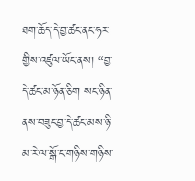ཐག་ཆོད་དེ་བྱ་ཚང་ནང་ཧར་གྱིས་འཛུལ་ཡོང་ནས། “བྱ་དེ་ཚང་མ་ཉོན་ཅིག སང་ཉིན་ནས་བཟུང་བྱ་དེ་ཚང་མས་ཉི་མ་རེ་ལ་སྒོ་ང་གཉིས་གཉིས་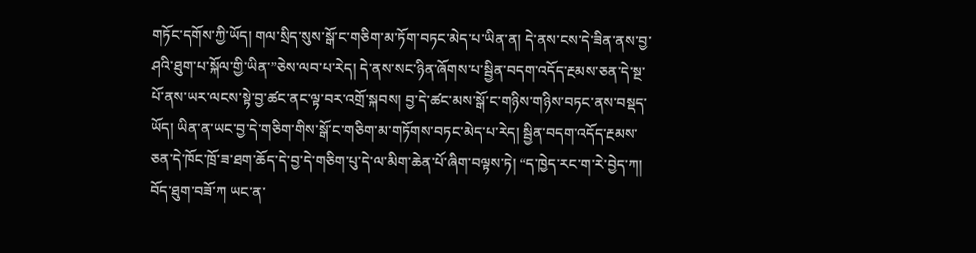གཏོང་དགོས་ཀྱི་ཡོད། གལ་སྲིད་སུས་སྒོ་ང་གཅིག་མ་ཏོག་བཏང་མེད་པ་ཡིན་ན། དེ་ནས་ངས་དེ་ཟིན་ནས་བྱ་ཤའི་ཐུག་པ་སྐོལ་གྱི་ཡིན་”ཅེས་ལབ་པ་རེད། དེ་ནས་སང་ཉིན་ཞོགས་པ་སྦྱིན་བདག་འདོད་རྔམས་ཅན་དེ་སྔ་པོ་ནས་ཡར་ལངས་སྟེ་བྱ་ཚང་ནང་ལྟ་བར་འགྲོ་སྐབས། བྱ་དེ་ཚང་མས་སྒོ་ང་གཉིས་གཉིས་བཏང་ནས་བསྡད་ཡོད། ཡིན་ན་ཡང་བྱ་དེ་གཅིག་གིས་སྒོ་ང་གཅིག་མ་གཏོགས་བཏང་མེད་པ་རེད། སྦྱིན་བདག་འདོད་རྔམས་ཅན་དེ་ཁོང་ཁྲོ་ཟ་ཐག་ཆོད་དེ་བྱ་དེ་གཅིག་པུ་དེ་ལ་མིག་ཆེན་པོ་ཞིག་བལྟས་ཏེ། “ད་ཁྱེད་རང་ག་རེ་བྱེད་ཀ། བོད་ཐུག་བཟོ་ཀ ཡང་ན་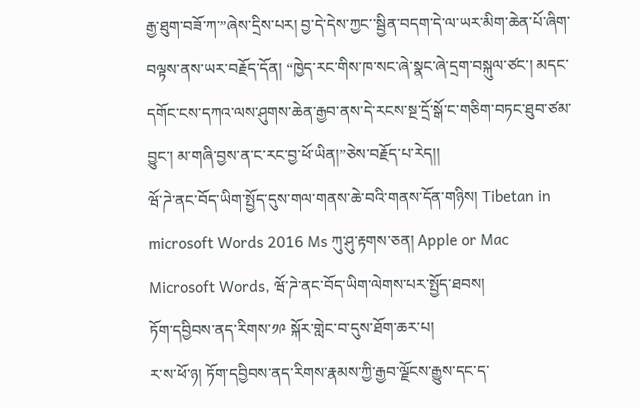རྒྱ་ཐུག་བཟོ་ཀ་”ཞེས་དྲིས་པར། བྱ་དེ་དེས་ཀྱང་་སྦྱིན་བདག་དེ་ལ་ཡར་མིག་ཆེན་པོ་ཞིག་བལྟས་ནས་ཡར་བརྗོད་དོན། “ཁྱེད་རང་གིས་ཁ་སང་ཞེ་སྣང་ཞེ་དྲག་བསྐུལ་ཙང་། མདང་དགོང་ངས་དཀའ་ལས་ཤུགས་ཆེན་རྒྱབ་ནས་དེ་རངས་སྔ་དྲོ་སྒོ་ང་གཅིག་བཏང་ཐུབ་ཙམ་བྱུང་། མ་གཞི་བྱས་ན་ང་རང་བྱ་ཕོ་ཡིན།”ཅེས་བརྗོད་པ་རེད།།
ཝོ་ཌེ་ནང་བོད་ཡིག་སྤྱོད་དུས་གལ་གནས་ཆེ་བའི་གནས་དོན་གཉིས། Tibetan in microsoft Words 2016 Ms ཀུ་ཤུ་རྟགས་ཅན། Apple or Mac
Microsoft Words, ཝོ་ཌེ་ནང་བོད་ཡིག་ལེགས་པར་སྤྱོད་ཐབས།
ཏོག་དབྱིབས་ནད་རིགས་༡༩ སྐོར་གླེང་བ་དུས་ཐོག་ཆར་པ།
ར་ས་ཕོ་ཉ། ཏོག་དབྱིབས་ནད་རིགས་རྣམས་ཀྱི་རྒྱབ་ལྗོངས་རྒྱུས་དང་ད་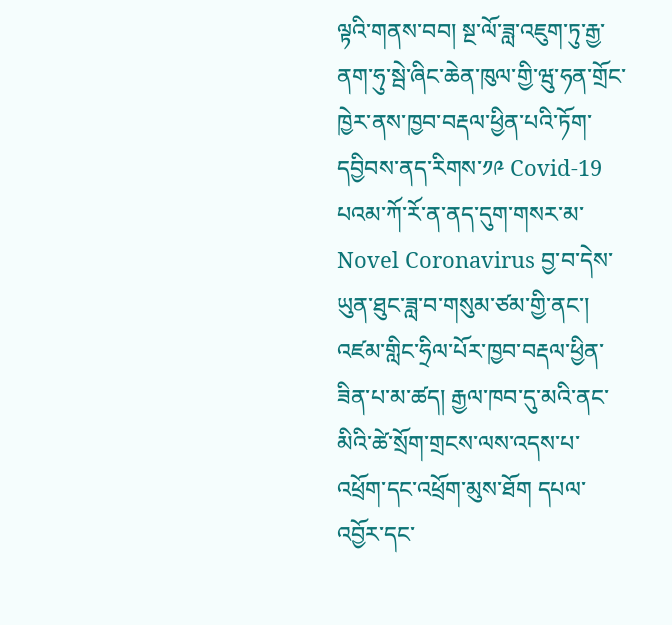ལྟའི་གནས་བབ། སྔ་ལོ་ཟླ་འཇུག་ཏུ་རྒྱ་ནག་ཧུ་སྦེ་ཞིང་ཆེན་ཁུལ་གྱི་ཝུ་ཧན་གྲོང་ཁྱེར་ནས་ཁྱབ་བརྡལ་ཕྱིན་པའི་ཏོག་དབྱིབས་ནད་རིགས་༡༩ Covid-19 པའམ་ཀོ་རོ་ན་ནད་དུག་གསར་མ་Novel Coronavirus བྱ་བ་དེས་ཡུན་ཐུང་ཟླ་བ་གསུམ་ཙམ་གྱི་ནང་། འཛམ་གླིང་ཧྲིལ་པོར་ཁྱབ་བརྡལ་ཕྱིན་ཟིན་པ་མ་ཚད། རྒྱལ་ཁབ་དུ་མའི་ནང་མིའི་ཚེ་སྲོག་གྲངས་ལས་འདས་པ་འཕྲོག་དང་འཕྲོག་མུས་ཐོག དཔལ་འབྱོར་དང་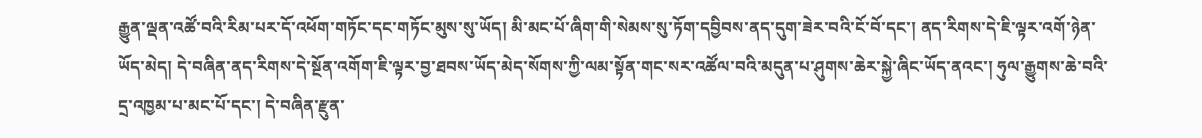རྒྱུན་ལྡན་འཚོ་བའི་རིམ་པར་དོ་འཕོག་གཏོང་དང་གཏོང་མུས་སུ་ཡོད། མི་མང་པོ་ཞིག་གི་སེམས་སུ་ཏོག་དབྱིབས་ནད་དུག་ཟེར་བའི་ངོ་བོ་དང་། ནད་རིགས་དེ་ཇི་ལྟར་འགོ་ཉེན་ཡོད་མེད། དེ་བཞིན་ནད་རིགས་དེ་སྔོན་འགོག་ཇི་ལྟར་བྱ་ཐབས་ཡོད་མེད་སོགས་ཀྱི་ལམ་སྟོན་གང་སར་འཚོལ་བའི་མདུན་པ་ཤུགས་ཆེར་སྐྱེ་ཞིང་ཡོད་ནའང་། ཧུལ་རྒྱུགས་ཆེ་བའི་དྲ་འཁྱམ་པ་མང་པོ་དང་། དེ་བཞིན་རྫུན་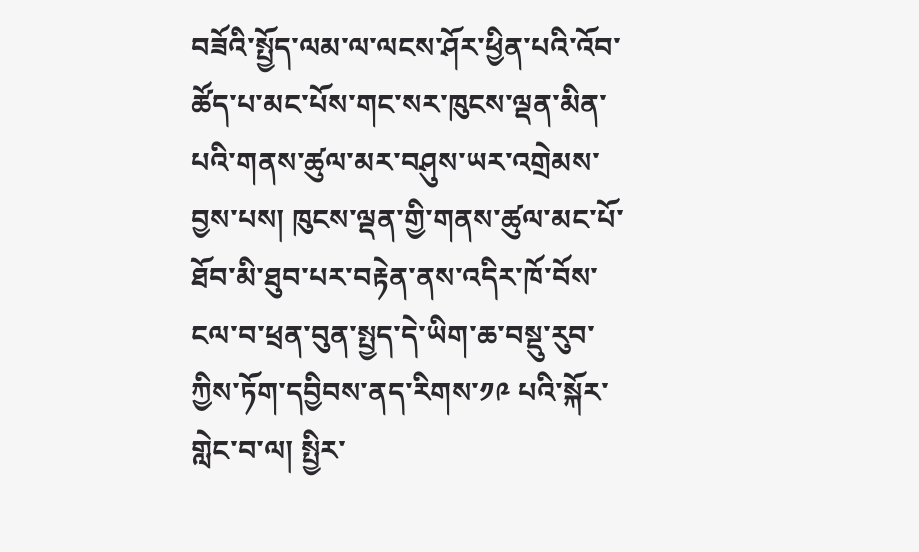བཟོའི་སྤྱོད་ལམ་ལ་ལངས་ཤོར་ཕྱིན་པའི་འོབ་ཚོད་པ་མང་པོས་གང་སར་ཁུངས་ལྡན་མིན་པའི་གནས་ཚུལ་མར་བཤུས་ཡར་འགྲེམས་བྱས་པས། ཁུངས་ལྡན་གྱི་གནས་ཚུལ་མང་པོ་ཐོབ་མི་ཐུབ་པར་བརྟེན་ནས་འདིར་ཁོ་བོས་ངལ་བ་ཕྲན་བུན་སྤྱད་དེ་ཡིག་ཆ་བསྡུ་རུབ་ཀྱིས་ཏོག་དབྱིབས་ནད་རིགས་༡༩ པའི་སྐོར་གླེང་བ་ལ། སྤྱིར་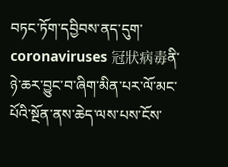བཏང་ཏོག་དབྱིབས་ནད་དུག་ coronaviruses 冠狀病毒ནི་ཉེ་ཆར་བྱུང་བ་ཞིག་མིན་པར་ལོ་མང་པོའི་སྔོན་ནས་ཆེད་ལས་པས་ངོས་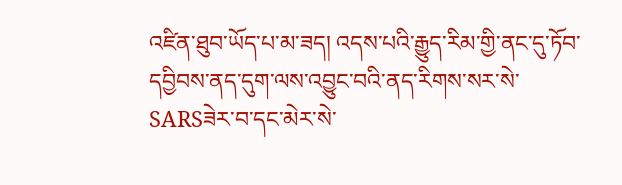འཛིན་ཐུབ་ཡོད་པ་མ་ཟད། འདས་པའི་རྒྱུད་རིམ་གྱི་ནང་དུ་ཏོབ་དབྱིབས་ནད་དུག་ལས་འབྱུང་བའི་ནད་རིགས་སར་སེ་SARSཟེར་བ་དང་མེར་སེ་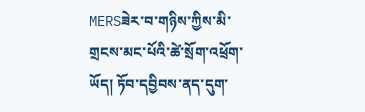MERSཟེར་བ་གཉིས་ཀྱིས་མི་གྲངས་མང་པོའི་ཚེ་སྲོག་འཕྲོག་ཡོད། ཏོབ་དབྱིབས་ནད་དུག་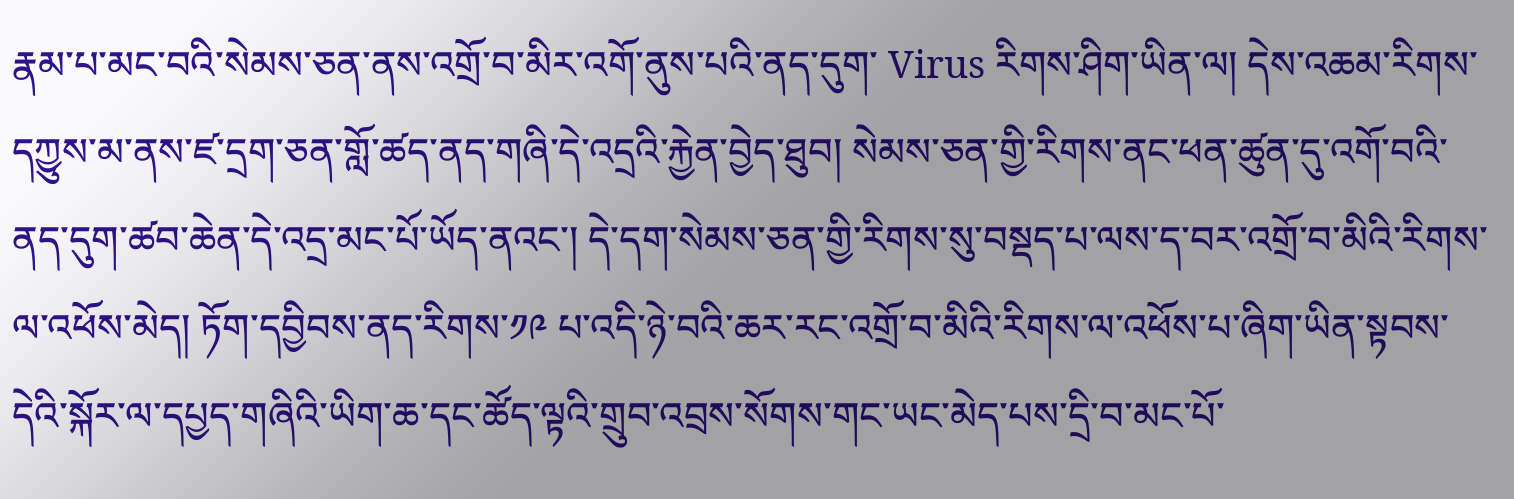རྣམ་པ་མང་བའི་སེམས་ཅན་ནས་འགྲོ་བ་མིར་འགོ་ནུས་པའི་ནད་དུག་ Virus རིགས་ཤིག་ཡིན་ལ། དེས་འཆམ་རིགས་དཀྱུས་མ་ནས་ཛ་དྲག་ཅན་གློ་ཚད་ནད་གཞི་དེ་འདྲའི་རྐྱེན་བྱེད་ཐུབ། སེམས་ཅན་གྱི་རིགས་ནང་ཕན་ཚུན་དུ་འགོ་བའི་ནད་དུག་ཚབ་ཆེན་དེ་འདྲ་མང་པོ་ཡོད་ནའང་། དེ་དག་སེམས་ཅན་གྱི་རིགས་སུ་བསྡད་པ་ལས་ད་བར་འགྲོ་བ་མིའི་རིགས་ལ་འཕོས་མེད། ཏོག་དབྱིབས་ནད་རིགས་༡༩ པ་འདི་ཉེ་བའི་ཆར་རང་འགྲོ་བ་མིའི་རིགས་ལ་འཕོས་པ་ཞིག་ཡིན་སྟབས་དེའི་སྐོར་ལ་དཔྱད་གཞིའི་ཡིག་ཆ་དང་ཚོད་ལྟའི་གྲུབ་འབྲས་སོགས་གང་ཡང་མེད་པས་དྲི་བ་མང་པོ་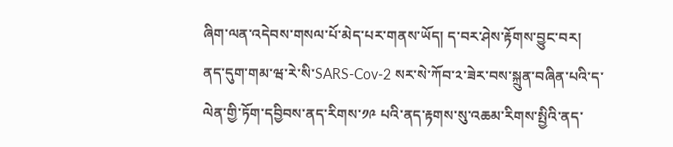ཞིག་ལན་འདེབས་གསལ་པོ་མེད་པར་གནས་ཡོད། ད་བར་ཤེས་རྟོགས་བྱུང་བར། ནད་དུག་གམ་ཝ་རེ་སི་SARS-Cov-2 སར་སེ་ཀོབ་༢་ཟེར་བས་སྐྲུན་བཞིན་པའི་ད་ལེན་གྱི་ཏོག་དབྱིབས་ནད་རིགས་༡༩ པའི་ནད་རྟགས་སུ་འཆམ་རིགས་སྤྱིའི་ནད་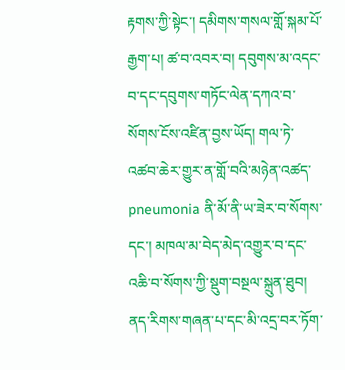རྟགས་ཀྱི་སྟེང་། དམིགས་གསལ་གློ་སྐམ་པོ་རྒྱག་པ། ཚ་བ་འབར་བ། དབུགས་མ་འདང་བ་དང་དབུགས་གཏོང་ལེན་དཀའ་བ་སོགས་ངོས་འཛིན་བྱས་ཡོད། གལ་ཏེ་འཚབ་ཆེར་གྱུར་ན་གློ་བའི་མཉེན་འཚད་ pneumonia ནི་མོ་ནི་ཡ་ཟེར་བ་སོགས་དང་། མཁལ་མ་བེད་མེད་འགྱུར་བ་དང་འཆི་བ་སོགས་ཀྱི་སྡུག་བསྔལ་སྐྲུན་ཐུབ། ནད་རིགས་གཞན་པ་དང་མི་འདྲ་བར་ཏོག་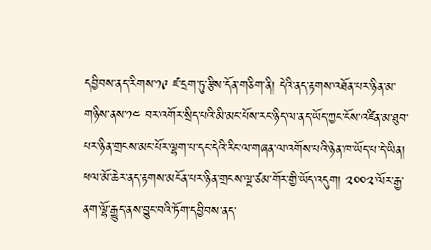དབྱིབས་ནད་རིགས་༡༩ ཛ་དྲག་ཏུ་རྩིས་དོན་གཅིག་ནི། དེའི་ནད་རྟགས་འཐོན་པར་ཉིན་མ་གཉིས་ནས་༡༤ བར་འགོར་སྲིད་པའི་མི་མང་པོས་རང་ཉིད་ལ་ནད་ཡོད་ཀྱང་ངོས་འཛིན་མ་ཐུབ་པར་ཉིན་གྲངས་མང་པོར་ལྷག་པ་དང་དེའི་རིང་ལ་གཞན་ལ་འགོས་པའི་ཉེན་ཁ་ཡོད་པ་དེ་ཡིན། ཕལ་མོ་ཆེར་ནད་རྟགས་མངོན་པར་ཉིན་གྲངས་ལྔ་ཙམ་གོར་གྱི་ཡོད་འདུག། ༢༠༠༢་ལོར་རྒྱ་ནག་ལྷོ་རྒྱུད་ནས་བྱུང་བའི་ཏོག་དབྱིབས་ནད་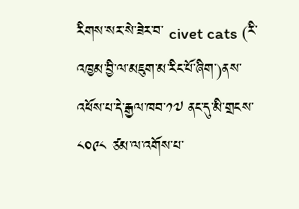རིགས་སར་སེ་ཟེར་བ་ civet cats (རི་འཁྱམ་བྱི་ལ་མཇུག་མ་རིང་པོ་ཞིག་)ནས་འཕོས་པ་དེ་རྒྱལ་ཁབ་༡༧ ནང་དུ་མི་གྲངས་༨༠༩༨ ཙམ་ལ་འགོས་པ་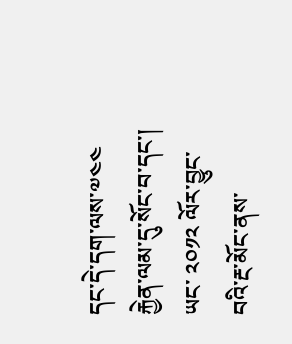དང་དེ་དག་ལས་༧༤༤ རྐྱེན་ལམ་དུ་སོང་བ་དང་། ཡང་ ༢༠༡༢ ལོར་བྱུང་བའི་རྔ་མོང་ནས་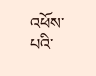འཕོས་པའི་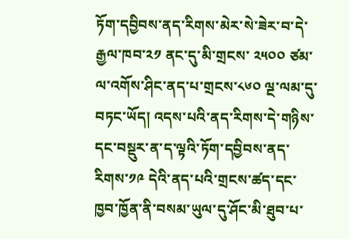ཏོག་དབྱིབས་ནད་རིགས་མེར་སེ་ཟེར་བ་དེ་རྒྱལ་ཁབ་༢༡ ནང་དུ་མི་གྲངས་ ༢༥༠༠ ཙམ་ལ་འགོས་ཤིང་ནད་པ་གྲངས་༨༦༠ ལྔ་ལམ་དུ་བཏང་ཡོད། འདས་པའི་ནད་རིགས་དེ་གཉིས་དང་བསྡུར་ན་ད་ལྟའི་ཏོག་དབྱིབས་ནད་རིགས་༡༩ དེའི་ནད་པའི་གྲངས་ཚད་དང་ཁྱབ་ཁྱོན་ནི་བསམ་ཡུལ་དུ་ཤོང་མི་ཐུབ་པ་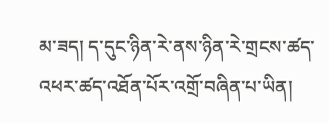མ་ཟད། ད་དུང་ཉིན་རེ་ནས་ཉིན་རེ་གྲངས་ཚད་འཕར་ཚད་འཐོན་པོར་འགྲོ་བཞིན་པ་ཡིན།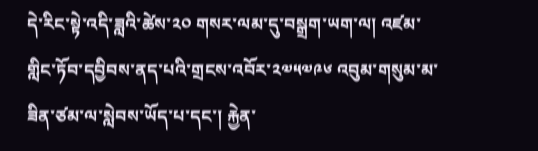དེ་རིང་སྟེ་འདི་ཟླའི་ཚེས་༢༠ གསར་ལམ་དུ་བསྒྲག་ཡག་ལ། འཛམ་གླིང་ཏོབ་དབྱིབས་ནད་པའི་གྲངས་འབོར་༢༧༥༧༩༦ འབུམ་གསུམ་མ་ཟིན་ཙམ་ལ་སླེབས་ཡོད་པ་དང་། རྐྱེན་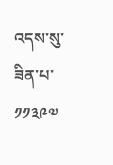འདས་སུ་ཟིན་པ་༡༡༣༩༧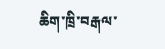ཆིག་ཁྲི་བརྒལ་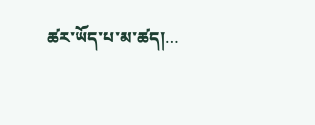ཚར་ཡོད་པ་མ་ཚད།…